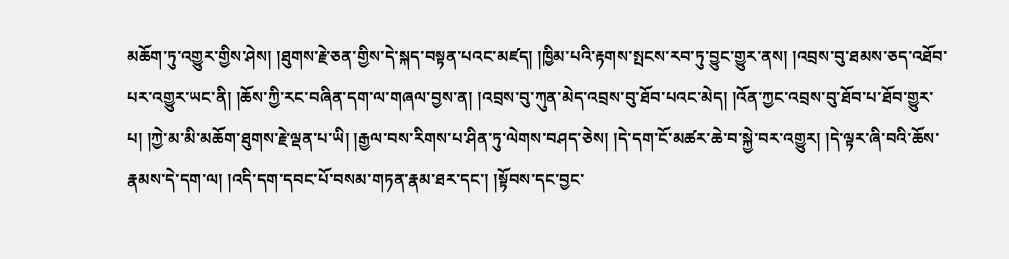མཆོག་ཏུ་འགྱུར་གྱིས་ཤེས། །ཐུགས་རྗེ་ཅན་གྱིས་དེ་སྐད་བསྟན་པའང་མཛད། །ཁྱིམ་པའི་རྟགས་སྤངས་རབ་ཏུ་བྱུང་གྱུར་ནས། །འབྲས་བུ་ཐམས་ཅད་འཐོབ་པར་འགྱུར་ཡང་ནི། །ཆོས་ཀྱི་རང་བཞིན་དག་ལ་གཞལ་བྱས་ན། །འབྲས་བུ་ཀུན་མེད་འབྲས་བུ་ཐོབ་པའང་མེད། །འོན་ཀྱང་འབྲས་བུ་ཐོབ་པ་ཐོབ་གྱུར་པ། །ཀྱེ་མ་མི་མཆོག་ཐུགས་རྗེ་ལྡན་པ་ཡི། །རྒྱལ་བས་རིགས་པ་ཤིན་ཏུ་ལེགས་བཤད་ཅེས། །དེ་དག་ངོ་མཚར་ཆེ་བ་སྐྱེ་བར་འགྱུར། །དེ་ལྟར་ཞི་བའི་ཆོས་རྣམས་དེ་དག་ལ། །འདི་དག་དབང་པོ་བསམ་གཏན་རྣམ་ཐར་དང་། །སྟོབས་དང་བྱང་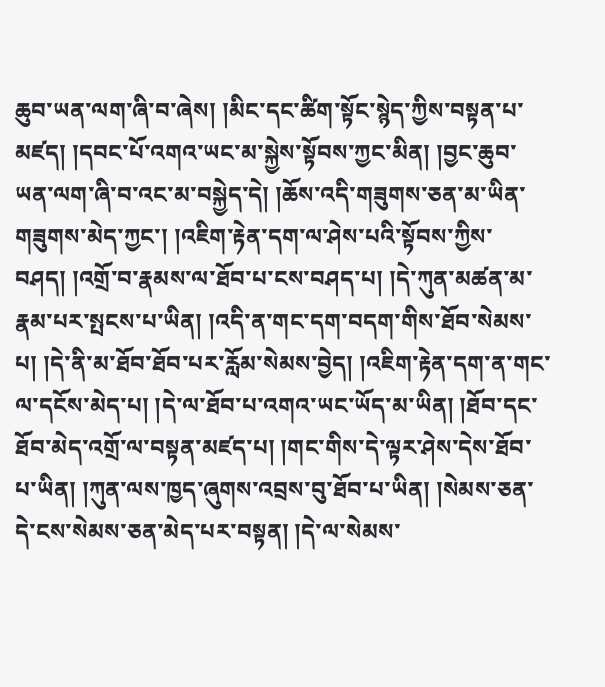ཆུབ་ཡན་ལག་ཞི་བ་ཞེས། །མིང་དང་ཚིག་སྟོང་སྙེད་ཀྱིས་བསྟན་པ་མཛད། །དབང་པོ་འགའ་ཡང་མ་སྐྱེས་སྟོབས་ཀྱང་མིན། །བྱང་ཆུབ་ཡན་ལག་ཞི་བ་འང་མ་བསྐྱེད་དེ། །ཆོས་འདི་གཟུགས་ཅན་མ་ཡིན་གཟུགས་མེད་ཀྱང་། །འཇིག་རྟེན་དག་ལ་ཤེས་པའི་སྟོབས་ཀྱིས་བཤད། །འགྲོ་བ་རྣམས་ལ་ཐོབ་པ་ངས་བཤད་པ། །དེ་ཀུན་མཚན་མ་རྣམ་པར་སྤངས་པ་ཡིན། །འདི་ན་གང་དག་བདག་གིས་ཐོབ་སེམས་པ། །དེ་ནི་མ་ཐོབ་ཐོབ་པར་རློམ་སེམས་བྱེད། །འཇིག་རྟེན་དག་ན་གང་ལ་དངོས་མེད་པ། །དེ་ལ་ཐོབ་པ་འགའ་ཡང་ཡོད་མ་ཡིན། །ཐོབ་དང་ཐོབ་མེད་འགྲོ་ལ་བསྟན་མཛད་པ། །གང་གིས་དེ་ལྟར་ཤེས་དེས་ཐོབ་པ་ཡིན། །ཀུན་ལས་ཁྱད་ཞུགས་འབྲས་བུ་ཐོབ་པ་ཡིན། །སེམས་ཅན་དེ་ངས་སེམས་ཅན་མེད་པར་བསྟན། །དེ་ལ་སེམས་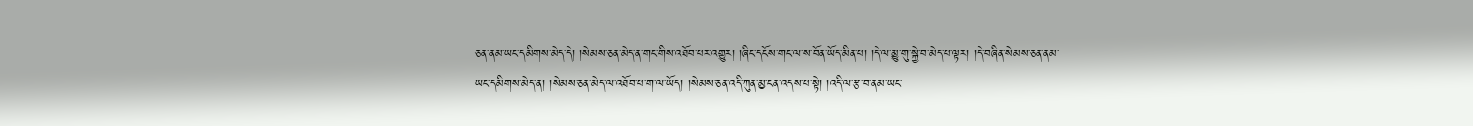ཅན་ནམ་ཡང་དམིགས་མེད་དེ། །སེམས་ཅན་མེད་ན་གང་གིས་འཐོབ་པར་འགྱུར། །ཞིང་དངོས་གང་ལ་ས་བོན་ཡོད་མིན་པ། །དེ་ལ་མྱུ་གུ་སྐྱེ་བ་མེད་པ་ལྟར། །དེ་བཞིན་སེམས་ཅན་ནམ་ཡང་དམིགས་མེད་ན། །སེམས་ཅན་མེད་ལ་འཐོབ་པ་ག་ལ་ཡོད། །སེམས་ཅན་འདི་ཀུན་མྱ་ངན་འདས་པ་སྟེ། །འདི་ལ་རྩ་བ་ནམ་ཡང་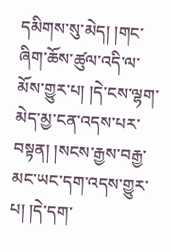དམིགས་སུ་མེད། །གང་ཞིག་ཆོས་ཚུལ་འདི་ལ་མོས་གྱུར་པ། །དེ་ངས་ལྷག་མེད་མྱ་ངན་འདས་པར་བསྟན། །སངས་རྒྱས་བརྒྱ་མང་ཡང་དག་འདས་གྱུར་པ། །དེ་དག་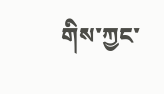གིས་ཀྱང་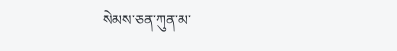སེམས་ཅན་ཀུན་མ་